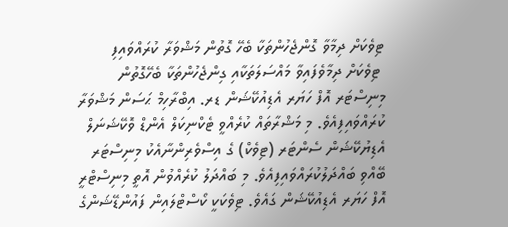ޓިވެކަށް ދިމާވާ ގޮންޖެހުންތަކާ ބެހޭ ގޮތުން މަޝްވަރާ ކުރައްވައިފި
 ޓިވެކަށް ދިމާވެފައިވާ މައްސަލަތަކާއި ގިންޖެހުންތަކާ ބެހޭގޮތުން މިނިސްޓަރ އޮފް ހަޔަރ އެޑިއުކޭޝަން ޑރ. އިބްރާހިމް ޙަސަން މަޝްވަރާ ކުރައްވައިފިއެވެ. މި މަޝްރާތައް ކުރެއްވީ ޓެކްނިކަލް އެންޑް ވޮކޭޝަނަލް އެޑިޔުކޭޝަން ސެންޓަރ (ޓިވެކް) ގެ އިސްވެރިންނާއެކު މިނިސްޓަރ ބޭއްވި ބައްދަލުކުރައްވައިފިއެވެ. މި ބައްދަލު ކުރެއްވުން އޮތީ މިނިސްޓްރީ އޮފް ހަޔަރ އެޑިއުކޭޝަން ގައެވެ. ޓިވެކަކީ ކޯސްޓްލައިން ފައުންޑޭޝަންގެ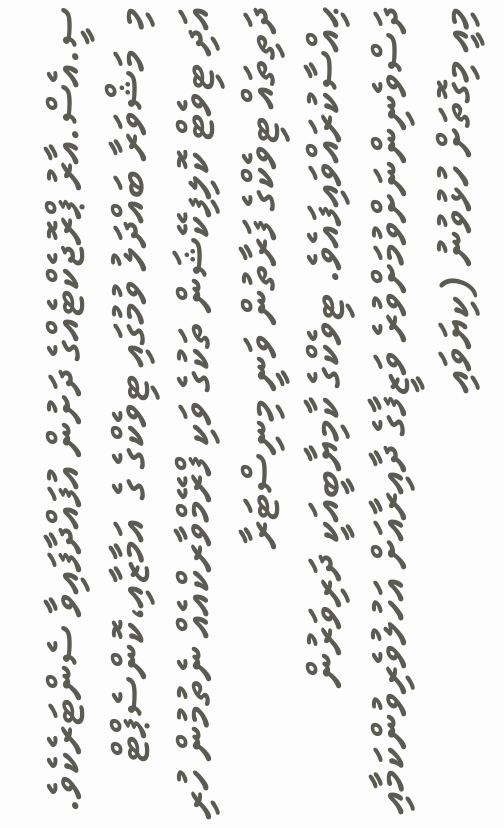ސީ.އެސް.އާރު ޕްރޮޖެކްޓެއްގެ ދަށުން އުފައްދާފައިވާ ސެންޓަރެކެވެ.
މި  މަޝްވަރާ ބައްދަލު ވުމުގައި ޓިވެކްގެ ގެ  އަމާޒާއި،ކޮންސެޕްޓް އަދި ޓިވެޓް ކޮލިފިކޭޝަން ތަކުގެ ވަކި ފްރޭމްވާރކްއެއް ނެތުމުން ހުރި ދަތިތައް ޓިވެކްގެ ފަރާތުން ވަނީ މިނިސްޓަރާ ޙިއްސާކުރައްވައިފައެވެ. ޓިވެކްގެ ކާމިޔާބީއަކީ ދަރިވަރުން ދަސްވެނިންނަށްވުމަށްވުރެ ވަޒީފާގެ ދާއިރާއަށް އަހުލުވެރިވުންކަމާއި މިއީ މިގޮތަށް ހުޅުވުނު (ކިޔަވައި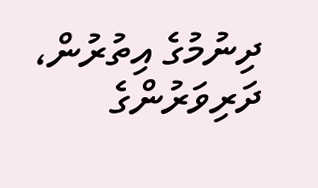ދިނުމުގެ އިތުރުން، ދަރިވަރުންގެ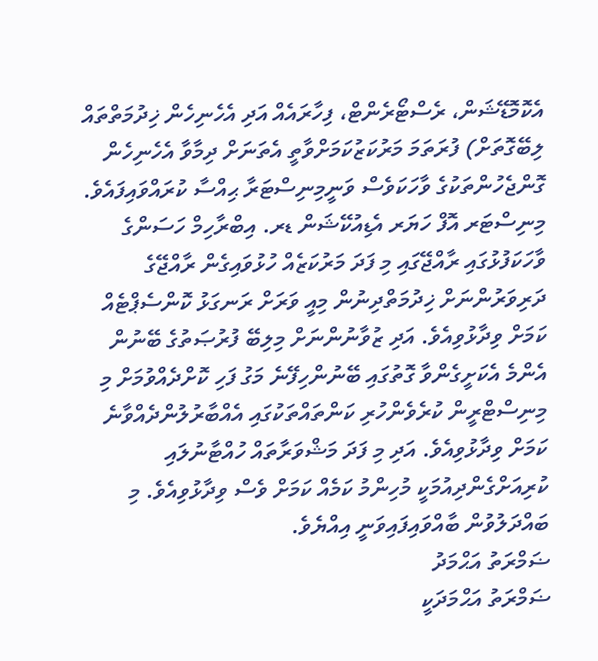އެކޮމޮޑޭޝަން، ރެސްޓޯރެންޓް، ފިހާރައެއް އަދި އެހެނިހެން ޚިދުމަތްތައް ލިބޭގޮތަށް) ފުރަތަމަ މަރުކަޒުކަމަށްވާތީ އެތަނަށް ދިމާވާ އެހެނިހެން ގޮންޖެހުންތަކުގެ ވާހަކަވެސް ވަނީމިނިސްޓަރާ ޙިއްސާ ކުރައްވައިފައެވެ.
މިނިސްޓަރ އޮފް ހަޔަރ އެޑިއުކޭޝަން ޑރ. އިބްރާހިމް ހަސަންގެ ވާހަކަފުޅުގައި ރާއްޖޭގައި މި ފަދަ މަރުކަޒެއް ހުޅުވައިގެން ރާއްޖޭގެ ދަރިވަރުންނަށް ޚިދުމަތްދިނުން މިއީ ވަރަށް ރަނގަޅު ކޮންސެޕްޓެއް ކަމަށް ވިދާޅުވިއެވެ. އަދި ޒުވާނުންނަށް މިލިބޭ ފުރުޞަތުގެ ބޭނުން އެންމެ އެކަށީގެންވާ ގޮތުގައި ބޭނުންހިފޭނެ މަގު ފަހި ކޮށްދެއްވުމަށް މި މިނިސްޓްރީން ކުރެވެންހުރި ކަންތައްތަކުގައި އެއްބާރުލުންދެއްވާނެ ކަމަށް ވިދާޅުވިއެވެ. އަދި މި ފަދަ މަޝްވަރާތައް ހުއްޓާނުލައި ކުރިއަށްގެންދިއުމަކީ މުހިންމު ކަމެއް ކަމަށް ވެސް ވިދާޅުވިއެވެ. މި ބައްދަލުވުން ބާއްވައިފައިވަނީ އިއްޔެވެ.
ޟަމްރަތު އަޙްމަދު
ޟަމްރަތު އަޙްމަދަކީ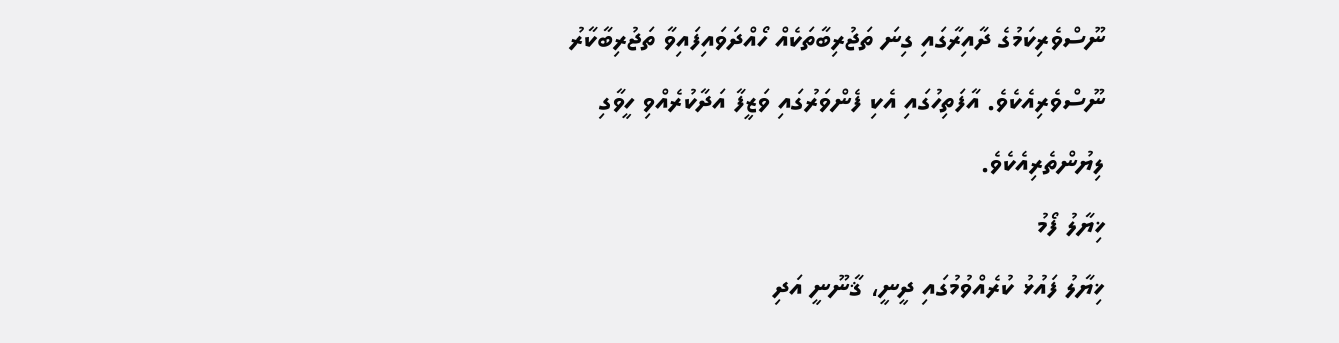ނޫސްވެރިކަމުގެ ދާއިރާގައި ގިނަ ތަޖުރިބާތަކެއް ހޯއްދަވައިފައިވާ ތަޖުރިބާކާރު ނޫސްވެރިއެކެވެ. އާފަތިހުގައި އެކި ފެންވަރުގައި ވަޒީފާ އަދާކުރެއްވި ހީވާގި ލިޔުންތެރިއެކެވެ.
ޚިޔާލު ފޯމު
ޚިޔާލު ފައުޅު ކުރެއްވުމުގައި ދީނީ، ޤާނޫނީ އަދި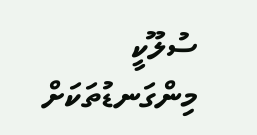ސުލޫކީ މިންގަނޑުތަކަށް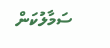ސަމާލުކަން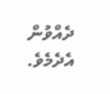ދެއްވުން އެދެމެވެ.